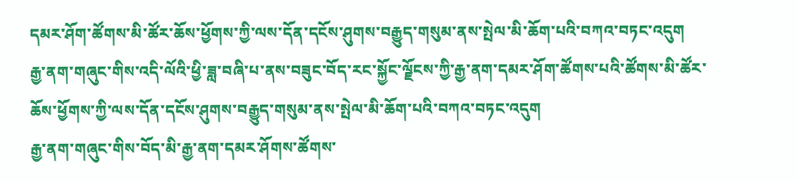དམར་ཤོག་ཚོགས་མི་ཚོར་ཆོས་ཕྱོགས་ཀྱི་ལས་དོན་དངོས་ཤུགས་བརྒྱུད་གསུམ་ནས་སྤེལ་མི་ཆོག་པའི་བཀའ་བཏང་འདུག
རྒྱ་ནག་གཞུང་གིས་འདི་ལོའི་ཕྱི་ཟླ་བཞི་པ་ནས་བཟུང་བོད་རང་སྐྱོང་ལྗོངས་ཀྱི་རྒྱ་ནག་དམར་ཤོག་ཚོགས་པའི་ཚོགས་མི་ཚོར་ཆོས་ཕྱོགས་ཀྱི་ལས་དོན་དངོས་ཤུགས་བརྒྱུད་གསུམ་ནས་སྤེལ་མི་ཆོག་པའི་བཀའ་བཏང་འདུག
རྒྱ་ནག་གཞུང་གིས་བོད་མི་རྒྱ་ནག་དམར་ཤོགས་ཚོགས་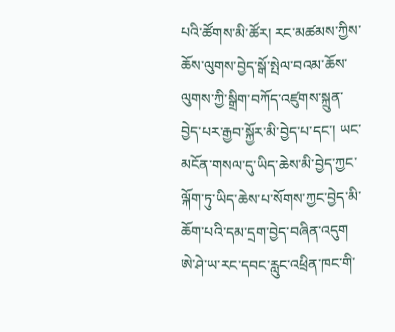པའི་ཚོགས་མི་ཚོར། རང་མཚམས་ཀྱིས་ཆོས་ལུགས་བྱེད་སྒོ་སྤེལ་བའམ་ཆོས་ལུགས་ཀྱི་སྒྲིག་བཀོད་འཛུགས་སྐྲུན་བྱེད་པར་རྒྱབ་སྐྱོར་མི་བྱེད་པ་དང་། ཡང་མངོན་གསལ་དུ་ཡིད་ཆེས་མི་བྱེད་ཀྱང་ལྐོག་ཏུ་ཡིད་ཆེས་པ་སོགས་ཀྱང་བྱེད་མི་ཆོག་པའི་དམ་དྲག་བྱེད་བཞིན་འདུག
ཨེ་ཤེ་ཡ་རང་དབང་རླུང་འཕྲིན་ཁང་གི་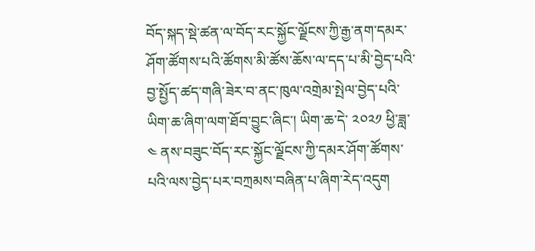བོད་སྐད་སྡེ་ཚན་ལ་བོད་རང་སྐྱོང་ལྗོངས་ཀྱི་རྒྱ་ནག་དམར་ཤོག་ཚོགས་པའི་ཚོགས་མི་ཚོས་ཆོས་ལ་དད་པ་མི་བྱེད་པའི་བྱ་སྤྱོད་ཚད་གཞི་ཟེར་བ་ནང་ཁུལ་འགྲེམ་སྤེལ་བྱེད་པའི་ཡིག་ཆ་ཞིག་ལག་ཐོབ་བྱུང་ཞིང་། ཡིག་ཆ་དེ་ ༢༠༢༡ ཕྱི་ཟླ་ ༤ ནས་བཟུང་བོད་རང་སྐྱོང་ལྗོངས་ཀྱི་དམར་ཤོག་ཚོགས་པའི་ལས་བྱེད་པར་བཀྲམས་བཞིན་པ་ཞིག་རེད་འདུག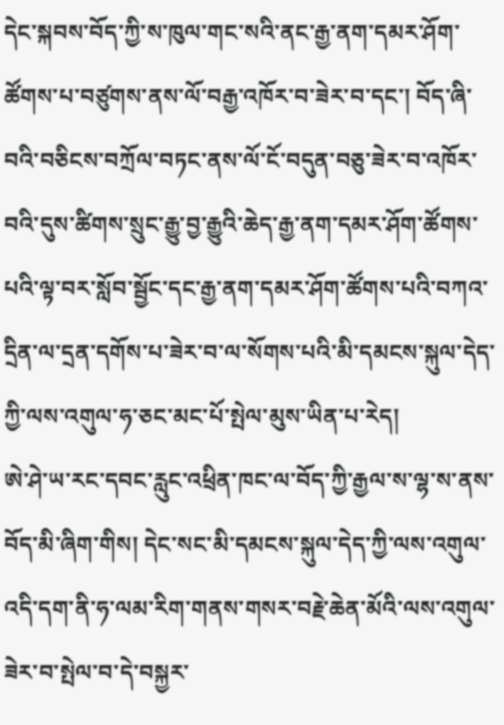དེང་སྐབས་བོད་ཀྱི་ས་ཁུལ་གང་སའི་ནང་རྒྱ་ནག་དམར་ཤོག་ཚོགས་པ་བཙུགས་ནས་ལོ་བརྒྱ་འཁོར་བ་ཟེར་བ་དང་། བོད་ཞི་བའི་བཅིངས་བཀྲོལ་བཏང་ནས་ལོ་ངོ་བདུན་བཅུ་ཟེར་བ་འཁོར་བའི་དུས་ཚིགས་སྲུང་རྒྱུ་བྱ་རྒྱུའི་ཆེད་རྒྱ་ནག་དམར་ཤོག་ཚོགས་པའི་ལྟ་བར་སློབ་སྦྱོང་དང་རྒྱ་ནག་དམར་ཤོག་ཚོགས་པའི་བཀའ་དྲིན་ལ་དྲན་དགོས་པ་ཟེར་བ་ལ་སོགས་པའི་མི་དམངས་སྐུལ་དེད་ཀྱི་ལས་འགུལ་ཧ་ཅང་མང་པོ་སྤེལ་མུས་ཡིན་པ་རེད།
ཨེ་ཤེ་ཡ་རང་དབང་རླུང་འཕྲིན་ཁང་ལ་བོད་ཀྱི་རྒྱལ་ས་ལྷ་ས་ནས་བོད་མི་ཞིག་གིས། དེང་སང་མི་དམངས་སྐུལ་དེད་ཀྱི་ལས་འགུལ་འདི་དག་ནི་ཧ་ལམ་རིག་གནས་གསར་བརྗེ་ཆེན་མོའི་ལས་འགུལ་ཟེར་བ་སྤེལ་བ་དེ་བསྐྱར་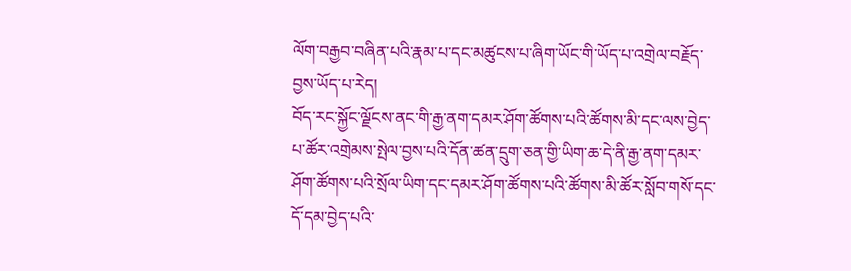ལོག་བརྒྱབ་བཞིན་པའི་རྣམ་པ་དང་མཚུངས་པ་ཞིག་ཡོང་གི་ཡོད་པ་འགྲེལ་བརྗོད་བྱས་ཡོད་པ་རེད།
བོད་རང་སྐྱོང་ལྗོངས་ནང་གི་རྒྱ་ནག་དམར་ཤོག་ཚོགས་པའི་ཚོགས་མི་དང་ལས་བྱེད་པ་ཚོར་འགྲེམས་སྤེལ་བྱས་པའི་དོན་ཚན་དྲུག་ཅན་གྱི་ཡིག་ཆ་དེ་ནི་རྒྱ་ནག་དམར་ཤོག་ཚོགས་པའི་སྲོལ་ཡིག་དང་དམར་ཤོག་ཚོགས་པའི་ཚོགས་མི་ཚོར་སློབ་གསོ་དང་དོ་དམ་བྱེད་པའི་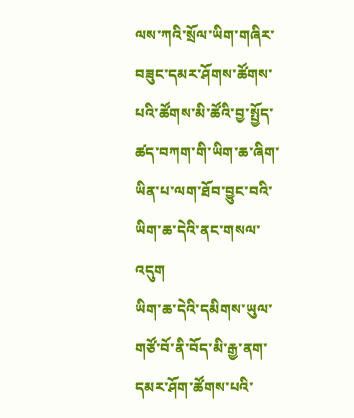ལས་ཀའི་སྲོལ་ཡིག་གཞིར་བཟུང་དམར་ཤོགས་ཚོགས་པའི་ཚོགས་མི་ཚོའི་བྱ་སྤྱོད་ཚད་བཀག་གི་ཡིག་ཆ་ཞིག་ཡིན་པ་ལག་ཐོབ་བྱུང་བའི་ཡིག་ཆ་དེའི་ནང་གསལ་འདུག
ཡིག་ཆ་དེའི་དམིགས་ཡུལ་གཙོ་བོ་ནི་བོད་མི་རྒྱ་ནག་དམར་ཤོག་ཚོགས་པའི་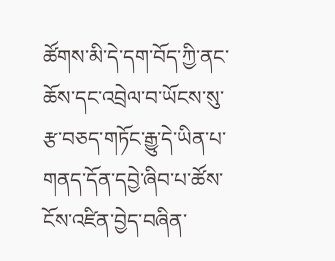ཚོགས་མི་དེ་དག་བོད་ཀྱི་ནང་ཆོས་དང་འབྲེལ་བ་ཡོངས་སུ་རྩ་བཅད་གཏོང་རྒྱུ་དེ་ཡིན་པ་གནད་དོན་དབྱེ་ཞིབ་པ་ཚོས་ངོས་འཛིན་བྱེད་བཞིན་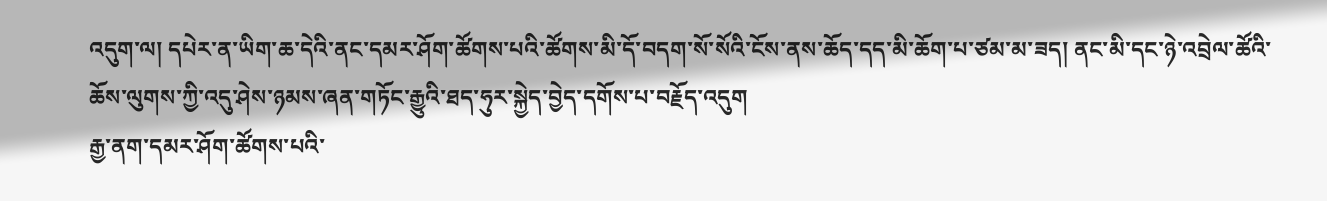འདུག་ལ། དཔེར་ན་ཡིག་ཆ་དེའི་ནང་དམར་ཤོག་ཚོགས་པའི་ཚོགས་མི་དོ་བདག་སོ་སོའི་ངོས་ནས་ཆོད་དད་མི་ཆོག་པ་ཙམ་མ་ཟད། ནང་མི་དང་ཉེ་འབྲེལ་ཚོའི་ཆོས་ལུགས་ཀྱི་འདུ་ཤེས་ཉམས་ཞན་གཏོང་རྒྱུའི་ཐད་ཧུར་སྐྱེད་བྱེད་དགོས་པ་བརྗོད་འདུག
རྒྱ་ནག་དམར་ཤོག་ཚོགས་པའི་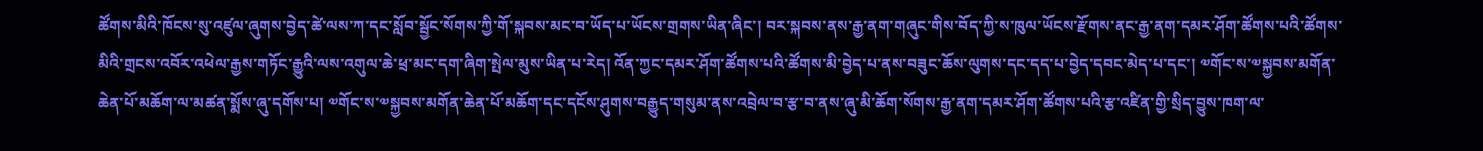ཚོགས་མིའི་ཁོངས་སུ་འཛུལ་ཞུགས་བྱེད་ཚེ་ལས་ཀ་དང་སློབ་སྦྱོང་སོགས་ཀྱི་གོ་སྐབས་མང་བ་ཡོད་པ་ཡོངས་གྲགས་ཡིན་ཞིང་། བར་སྐབས་ནས་རྒྱ་ནག་གཞུང་གིས་བོད་ཀྱི་ས་ཁུལ་ཡོངས་རྫོགས་ནང་རྒྱ་ནག་དམར་ཤོག་ཚོགས་པའི་ཚོགས་མིའི་གྲངས་འབོར་འཕེལ་རྒྱས་གཏོང་རྒྱུའི་ལས་འགུལ་ཆེ་ཕྲ་མང་དག་ཞིག་སྤེལ་མུས་ཡིན་པ་རེད། འོན་ཀྱང་དམར་ཤོག་ཚོགས་པའི་ཚོགས་མི་བྱེད་པ་ནས་བཟུང་ཆོས་ལུགས་དང་དད་པ་བྱེད་དབང་མེད་པ་དང་། ༧གོང་ས་༧སྐྱབས་མགོན་ཆེན་པོ་མཆོག་ལ་མཚན་སྨོས་ཞུ་དགོས་པ། ༧གོང་ས་༧སྐྱབས་མགོན་ཆེན་པོ་མཆོག་དང་དངོས་ཤུགས་བརྒྱུད་གསུམ་ནས་འབྲེལ་བ་རྩ་བ་ནས་ཞུ་མི་ཆོག་སོགས་རྒྱ་ནག་དམར་ཤོག་ཚོགས་པའི་རྩ་འཛིན་གྱི་སྲིད་བྱུས་ཁག་ལ་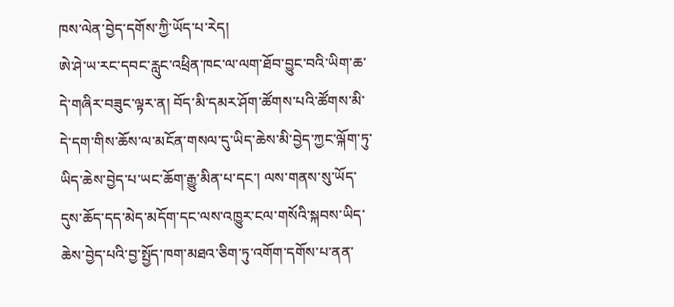ཁས་ལེན་བྱེད་དགོས་ཀྱི་ཡོད་པ་རེད།
ཨེ་ཤེ་ཡ་རང་དབང་རླུང་འཕྲིན་ཁང་ལ་ལག་ཐོབ་བྱུང་བའི་ཡིག་ཆ་དེ་གཞིར་བཟུང་ལྟར་ན། བོད་མི་དམར་ཤོག་ཚོགས་པའི་ཚོགས་མི་དེ་དག་གིས་ཆོས་ལ་མངོན་གསལ་དུ་ཡིད་ཆེས་མི་བྱེད་ཀྱང་ལྐོག་ཏུ་ཡིད་ཆེས་བྱེད་པ་ཡང་ཆོག་རྒྱུ་མིན་པ་དང་། ལས་གནས་སུ་ཡོད་དུས་ཆོད་དད་མེད་མདོག་དང་ལས་འཁྱུར་ངལ་གསོའི་སྐབས་ཡིད་ཆེས་བྱེད་པའི་བྱ་སྤྱོད་ཁག་མཐའ་ཅིག་ཏུ་འགོག་དགོས་པ་ནན་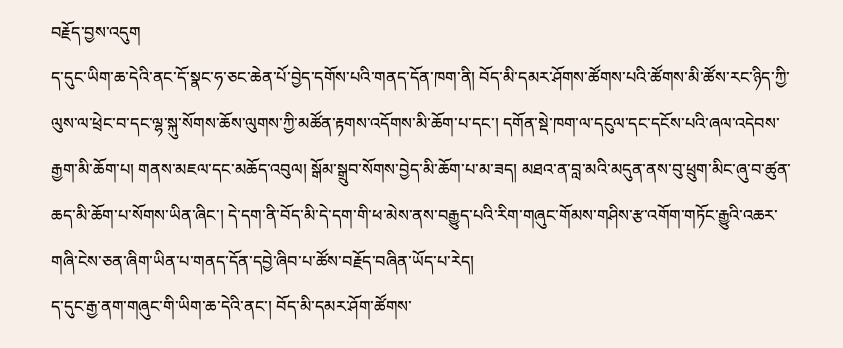བརྗོད་བྱས་འདུག
ད་དུང་ཡིག་ཆ་དེའི་ནང་དོ་སྣང་ཧ་ཅང་ཆེན་པོ་བྱེད་དགོས་པའི་གནད་དོན་ཁག་ནི། བོད་མི་དམར་ཤོགས་ཚོགས་པའི་ཚོགས་མི་ཚོས་རང་ཉིད་ཀྱི་ལུས་ལ་ཕྲེང་བ་དང་ལྷ་སྐུ་སོགས་ཆོས་ལུགས་ཀྱི་མཚོན་རྟགས་འདོགས་མི་ཆོག་པ་དང་། དགོན་སྡེ་ཁག་ལ་དངུལ་དང་དངོས་པའི་ཞལ་འདེབས་རྒྱག་མི་ཆོག་པ། གནས་མཇལ་དང་མཆོད་འབུལ། སྒོམ་སྒྲུབ་སོགས་བྱེད་མི་ཆོག་པ་མ་ཟད། མཐའ་ན་བླ་མའི་མདུན་ནས་བུ་ཕྲུག་མིང་ཞུ་བ་ཚུན་ཆད་མི་ཆོག་པ་སོགས་ཡིན་ཞིང་། དེ་དག་ནི་བོད་མི་དེ་དག་གི་ཕ་མེས་ནས་བརྒྱུད་པའི་རིག་གཞུང་གོམས་གཤིས་རྩ་འགོག་གཏོང་རྒྱུའི་འཆར་གཞི་ངེས་ཅན་ཞིག་ཡིན་པ་གནད་དོན་དབྱེ་ཞིབ་པ་ཚོས་བརྗོད་བཞིན་ཡོད་པ་རེད།
ད་དུང་རྒྱ་ནག་གཞུང་གི་ཡིག་ཆ་དེའི་ནང་། བོད་མི་དམར་ཤོག་ཚོགས་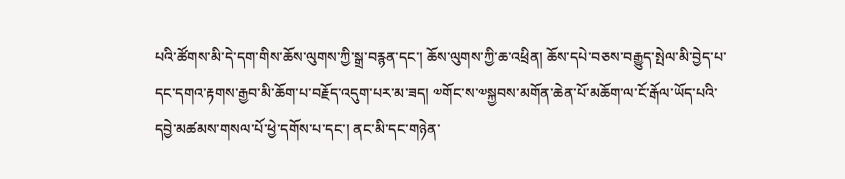པའི་ཚོགས་མི་དེ་དག་གིས་ཆོས་ལུགས་ཀྱི་སྒྲ་བརྙན་དང་། ཆོས་ལུགས་ཀྱི་ཆ་འཕྲིན། ཆོས་དཔེ་བཅས་བརྒྱུད་སྤེལ་མི་བྱེད་པ་དང་དགའ་རྟགས་རྒྱབ་མི་ཆོག་པ་བརྗོད་འདུག་པར་མ་ཟད། ༧གོང་ས་༧སྐྱབས་མགོན་ཆེན་པོ་མཆོག་ལ་ངོ་རྒོལ་ཡོད་པའི་དབྱེ་མཚམས་གསལ་པོ་ཕྱེ་དགོས་པ་དང་། ནང་མི་དང་གཉེན་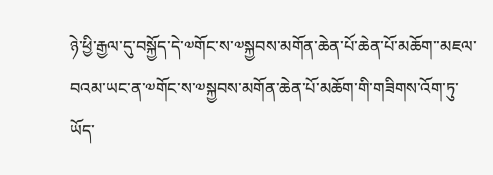ཉེ་ཕྱི་རྒྱལ་དུ་བསྐྱོད་དེ་༧གོང་ས་༧སྐྱབས་མགོན་ཆེན་པོ་ཆེན་པོ་མཆོག་་མཇལ་བའམ་ཡང་ན་༧གོང་ས་༧སྐྱབས་མགོན་ཆེན་པོ་མཆོག་གི་གཟིགས་འོག་ཏུ་ཡོད་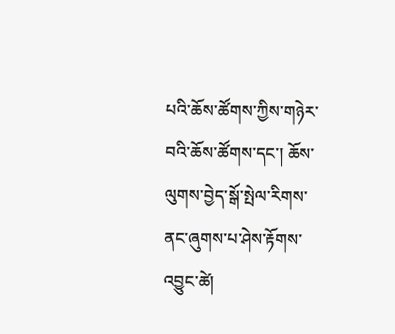པའི་ཆོས་ཚོགས་ཀྱིས་གཉེར་བའི་ཆོས་ཚོགས་དང་། ཆོས་ལུགས་བྱེད་སྒོ་སྤེལ་རིགས་ནང་ཞུགས་པ་ཤེས་རྟོགས་འབྱུང་ཚེ།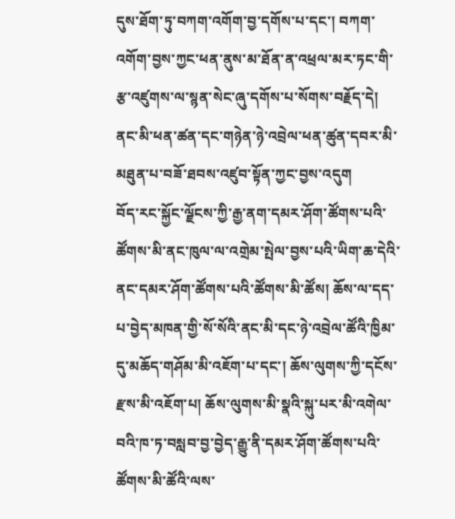དུས་ཐོག་ཏུ་བཀག་འགོག་བྱ་དགོས་པ་དང་། བཀག་འགོག་བྱས་ཀྱང་ཕན་ནུས་མ་ཐོན་ན་འཕྲལ་མར་ཏང་གི་རྩ་འཛུགས་ལ་སྙན་སེང་ཞུ་དགོས་པ་སོགས་བརྗོད་དེ། ནང་མི་ཕན་ཚན་དང་གཉེན་ཉེ་འབྲེལ་ཕན་ཚུན་དབར་མི་མཐུན་པ་བཟོ་ཐབས་འཛུབ་སྟོན་ཀྱང་བྱས་འདུག
བོད་རང་སྐྱོང་ལྗོངས་ཀྱི་རྒྱ་ནག་དམར་ཤོག་ཚོགས་པའི་ཚོགས་མི་ནང་ཁུལ་ལ་འགྲེམ་སྤེལ་བྱས་པའི་ཡིག་ཆ་དེའི་ནང་དམར་ཤོག་ཚོགས་པའི་ཚོགས་མི་ཚོས། ཆོས་ལ་དད་པ་བྱེད་མཁན་གྱི་སོ་སོའི་ནང་མི་དང་ཉེ་འབྲེལ་ཚོའི་ཁྱིམ་དུ་མཆོད་གཤོམ་མི་འཇོག་པ་དང་། ཆོས་ལུགས་ཀྱི་དངོས་རྫས་མི་འཇོག་པ། ཆོས་ལུགས་མི་སྣའི་སྐུ་པར་མི་འགེལ་བའི་ཁ་ཏ་བསླབ་བྱ་བྱེད་རྒྱུ་ནི་དམར་ཤོག་ཚོགས་པའི་ཚོགས་མི་ཚོའི་ལས་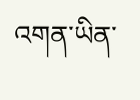འགན་ཡིན་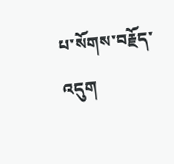པ་སོགས་བརྗོད་འདུག